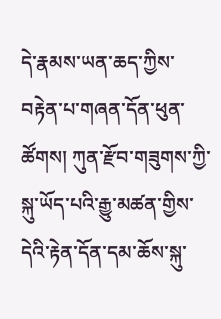དེ་རྣམས་ཡན་ཆད་ཀྱིས་བརྟེན་པ་གཞན་དོན་ཕུན་ཚོགས། ཀུན་རྫོབ་གཟུགས་ཀྱི་སྐུ་ཡོད་པའི་རྒྱུ་མཚན་གྱིས་དེའི་རྟེན་དོན་དམ་ཆོས་སྐུ་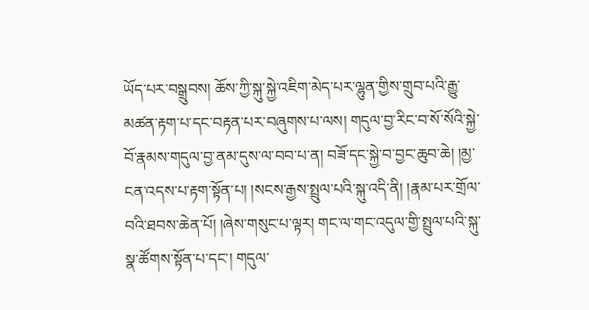ཡོད་པར་བསྒྲུབས། ཆོས་ཀྱི་སྐུ་སྐྱེ་འཇིག་མེད་པར་ལྷུན་གྱིས་གྲུབ་པའི་རྒྱུ་མཚན་རྟག་པ་དང་བརྟན་པར་བཞུགས་པ་ལས། གདུལ་བྱ་རིང་བ་སོ་སོའི་སྐྱེ་བོ་རྣམས་གདུལ་བྱ་ནམ་དུས་ལ་བབ་པ་ན། བཟོ་དང་སྐྱེ་བ་བྱང་ཆུབ་ཆེ། །མྱ་ངན་འདས་པ་རྟག་སྟོན་པ། །སངས་རྒྱས་སྤྲུལ་པའི་སྐུ་འདི་ནི། །རྣམ་པར་གྲོལ་བའི་ཐབས་ཆེན་པོ། །ཞེས་གསུང་པ་ལྟར། གང་ལ་གང་འདུལ་གྱི་སྤྲུལ་པའི་སྐུ་སྣ་ཚོགས་སྟོན་པ་དང་། གདུལ་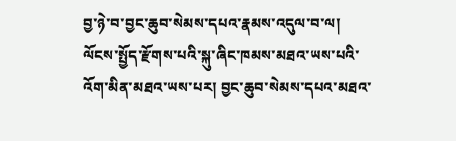བྱ་ཉེ་བ་བྱང་ཆུབ་སེམས་དཔའ་རྣམས་འདུལ་བ་ལ། ལོངས་སྤྱོད་རྫོགས་པའི་སྐུ་ཞིང་ཁམས་མཐའ་ཡས་པའི་འོག་མིན་མཐའ་ཡས་པར། བྱང་ཆུབ་སེམས་དཔའ་མཐའ་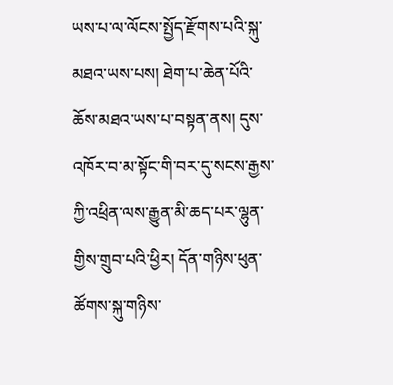ཡས་པ་ལ་ལོངས་སྤྱོད་རྫོགས་པའི་སྐུ་མཐའ་ཡས་པས། ཐེག་པ་ཆེན་པོའི་ཆོས་མཐའ་ཡས་པ་བསྟན་ནས། དུས་འཁོར་བ་མ་སྟོང་གི་བར་དུ་སངས་རྒྱས་ཀྱི་འཕྲིན་ལས་རྒྱུན་མི་ཆད་པར་ལྷུན་གྱིས་གྲུབ་པའི་ཕྱིར། དོན་གཉིས་ཕུན་ཚོགས་སྐུ་གཉིས་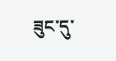ཟུང་དུ་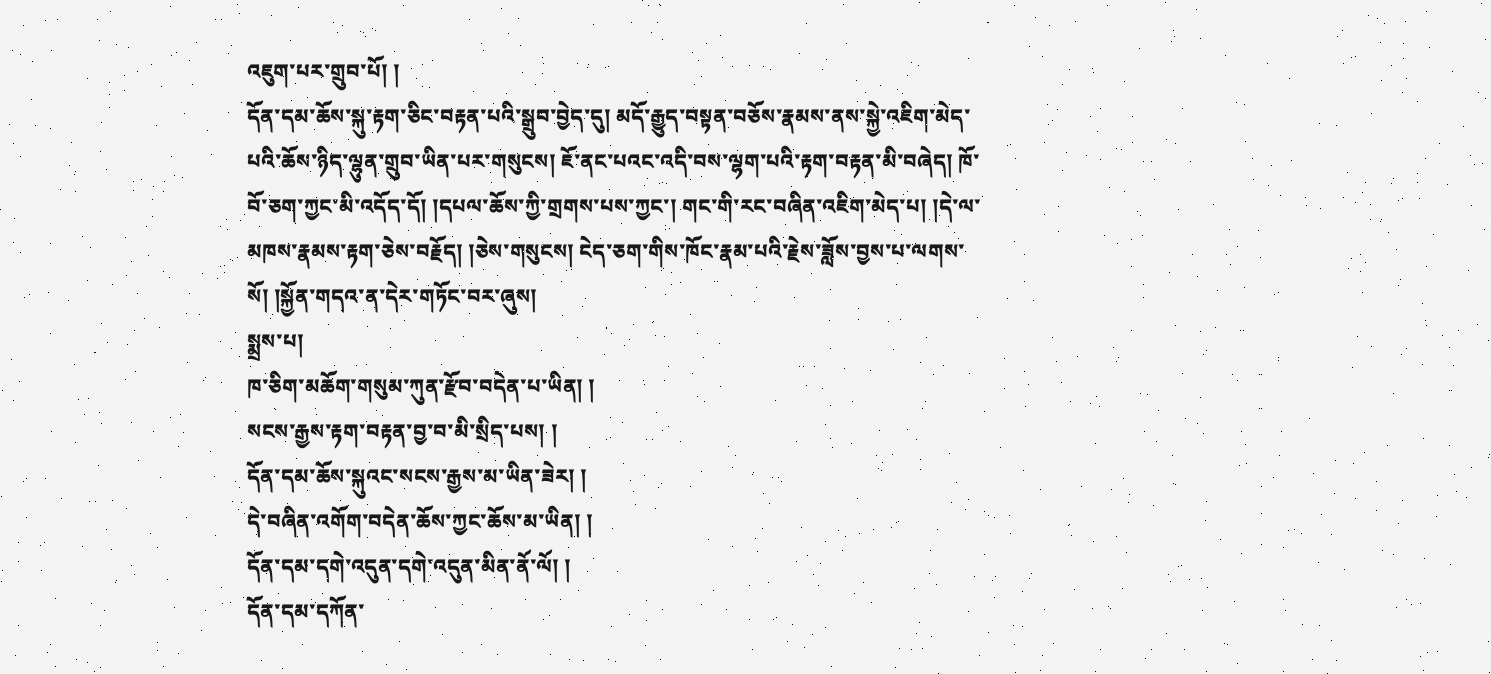འཇུག་པར་གྲུབ་པོ། །
དོན་དམ་ཆོས་སྐུ་རྟག་ཅིང་བརྟན་པའི་སྒྲུབ་བྱེད་དུ། མདོ་རྒྱུད་བསྟན་བཅོས་རྣམས་ནས་སྐྱེ་འཇིག་མེད་པའི་ཆོས་ཉིད་ལྷུན་གྲུབ་ཡིན་པར་གསུངས། ཇོ་ནང་པའང་འདི་བས་ལྷག་པའི་རྟག་བརྟན་མི་བཞེད། ཁོ་བོ་ཅག་ཀྱང་མི་འདོད་དོ། །དཔལ་ཆོས་ཀྱི་གྲགས་པས་ཀྱང་། གང་གི་རང་བཞིན་འཇིག་མེད་པ། །དེ་ལ་མཁས་རྣམས་རྟག་ཅེས་བརྗོད། །ཅེས་གསུངས། ངེད་ཅག་གིས་ཁོང་རྣམ་པའི་རྗེས་ཟློས་བྱས་པ་ལགས་སོ། །སྐྱོན་གདའ་ན་དེར་གཏོང་བར་ཞུས།
སྨྲས་པ།
ཁ་ཅིག་མཆོག་གསུམ་ཀུན་རྫོབ་བདེན་པ་ཡིན། །
སངས་རྒྱས་རྟག་བརྟན་བྱ་བ་མི་སྲིད་པས། །
དོན་དམ་ཆོས་སྐུའང་སངས་རྒྱས་མ་ཡིན་ཟེར། །
དེ་བཞིན་འགོག་བདེན་ཆོས་ཀྱང་ཆོས་མ་ཡིན། །
དོན་དམ་དགེ་འདུན་དགེ་འདུན་མིན་ནོ་ལོ། །
དོན་དམ་དཀོན་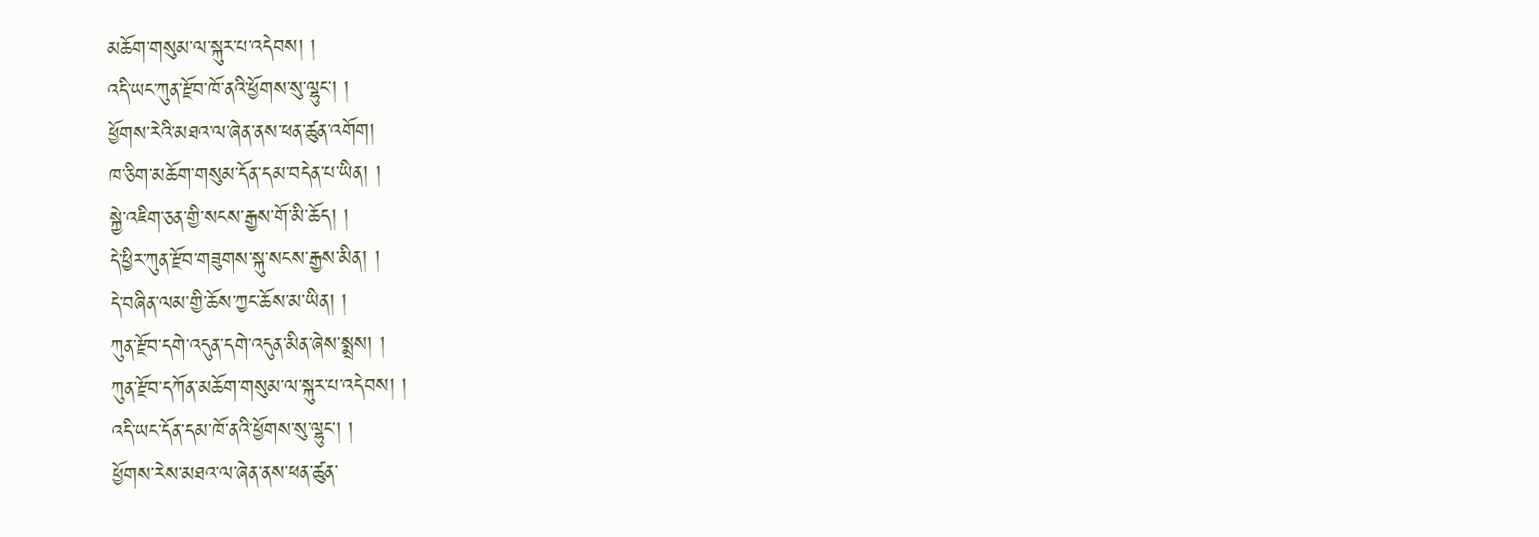མཆོག་གསུམ་ལ་སྐུར་པ་འདེབས། །
འདི་ཡང་ཀུན་རྫོབ་ཁོ་ནའི་ཕྱོགས་སུ་ལྷུང་། །
ཕྱོགས་རེའི་མཐའ་ལ་ཞེན་ནས་ཕན་ཚུན་འགོག།
ཁ་ཅིག་མཆོག་གསུམ་དོན་དམ་བདེན་པ་ཡིན། །
སྐྱེ་འཇིག་ཅན་གྱི་སངས་རྒྱས་གོ་མི་ཆོད། །
དེ་ཕྱིར་ཀུན་རྫོབ་གཟུགས་སྐུ་སངས་རྒྱས་མིན། །
དེ་བཞིན་ལམ་གྱི་ཆོས་ཀྱང་ཆོས་མ་ཡིན། །
ཀུན་རྫོབ་དགེ་འདུན་དགེ་འདུན་མིན་ཞེས་སྨྲས། །
ཀུན་རྫོབ་དཀོན་མཆོག་གསུམ་ལ་སྐུར་པ་འདེབས། །
འདི་ཡང་དོན་དམ་ཁོ་ནའི་ཕྱོགས་སུ་ལྷུང་། །
ཕྱོགས་རེས་མཐའ་ལ་ཞེན་ནས་ཕན་ཚུན་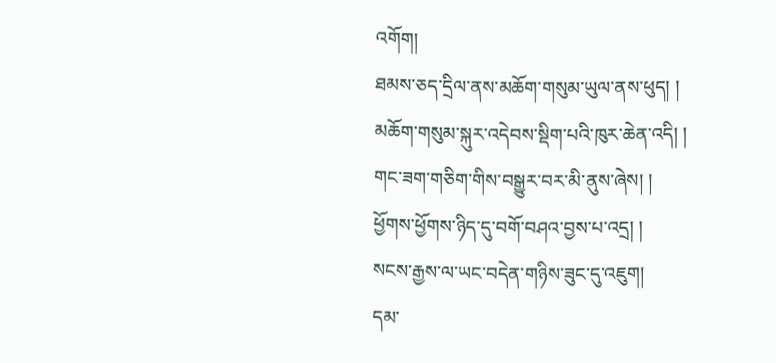འགོག།
ཐམས་ཅད་དྲིལ་ནས་མཆོག་གསུམ་ཡུལ་ནས་ཕུད། །
མཆོག་གསུམ་སྐུར་འདེབས་སྡིག་པའི་ཁུར་ཆེན་འདི། །
གང་ཟག་གཅིག་གིས་བསྒྱུར་བར་མི་ནུས་ཞེས། །
ཕྱོགས་ཕྱོགས་ཉིད་དུ་བགོ་བཤའ་བྱས་པ་འདྲ། །
སངས་རྒྱས་ལ་ཡང་བདེན་གཉིས་ཟུང་དུ་འཇུག།
དམ་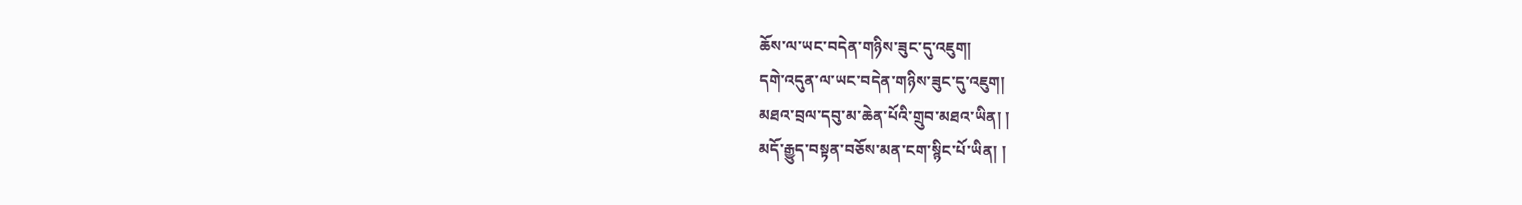ཆོས་ལ་ཡང་བདེན་གཉིས་ཟུང་དུ་འཇུག།
དགེ་འདུན་ལ་ཡང་བདེན་གཉིས་ཟུང་དུ་འཇུག།
མཐའ་བྲལ་དབུ་མ་ཆེན་པོའི་གྲུབ་མཐའ་ཡིན། །
མདོ་རྒྱུད་བསྟན་བཅོས་མན་ངག་སྙིང་པོ་ཡིན། །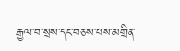རྒྱལ་བ་སྲས་དང་བཅས་པས་མགྲིན་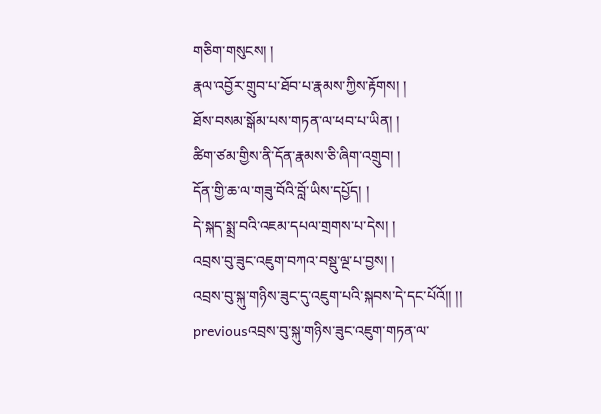གཅིག་གསུངས། །
རྣལ་འབྱོར་གྲུབ་པ་ཐོབ་པ་རྣམས་ཀྱིས་རྟོགས། །
ཐོས་བསམ་སྒོམ་པས་གཏན་ལ་ཕབ་པ་ཡིན། །
ཚིག་ཙམ་གྱིས་ནི་དོན་རྣམས་ཅི་ཞིག་འགྲུབ། །
དོན་གྱི་ཆ་ལ་གཟུ་བོའི་བློ་ཡིས་དཔྱོད། །
དེ་སྐད་སྨྲ་བའི་འཇམ་དཔལ་གྲགས་པ་དེས། །
འབྲས་བུ་ཟུང་འཇུག་བཀའ་བསྡུ་ལྔ་པ་བྱས། །
འབྲས་བུ་སྐུ་གཉིས་ཟུང་དུ་འཇུག་པའི་སྐབས་དེ་དང་པོའོ།། །།
previousའབྲས་བུ་སྐུ་གཉིས་ཟུང་འཇུག་གཏན་ལ་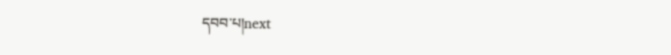དབབ་པ།next